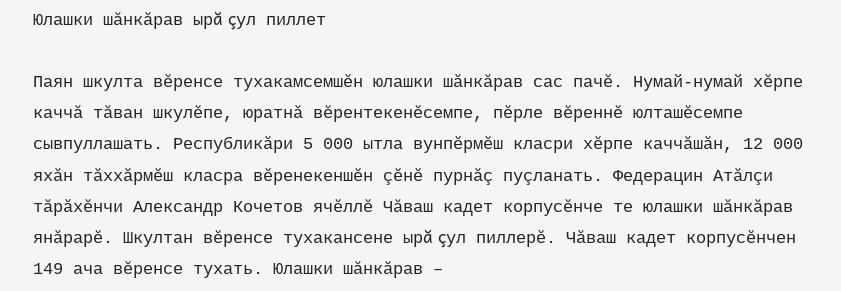Юлашки шăнкăрав ырă çул пиллет

Паян шкулта вĕренсе тухакамсемшĕн юлашки шăнкăрав сас пачĕ. Нумай-нумай хĕрпе каччă тăван шкулĕпе, юратнă вĕрентекенĕсемпе, пĕрле вĕреннĕ юлташĕсемпе сывпуллашать. Республикăри 5 000 ытла вунпĕрмĕш класри хĕрпе каччăшăн, 12 000 яхăн тăххăрмĕш класра вĕренекеншĕн çĕнĕ пурнăç пуçланать. Федерацин Атăлçи тăрăхĕнчи Александр Кочетов ячĕллĕ Чăваш кадет корпусĕнче те юлашки шăнкăрав янăрарĕ. Шкултан вĕренсе тухакансене ырă çул пиллерĕ. Чăваш кадет корпусĕнчен 149 ача вĕренсе тухать. Юлашки шăнкăрав –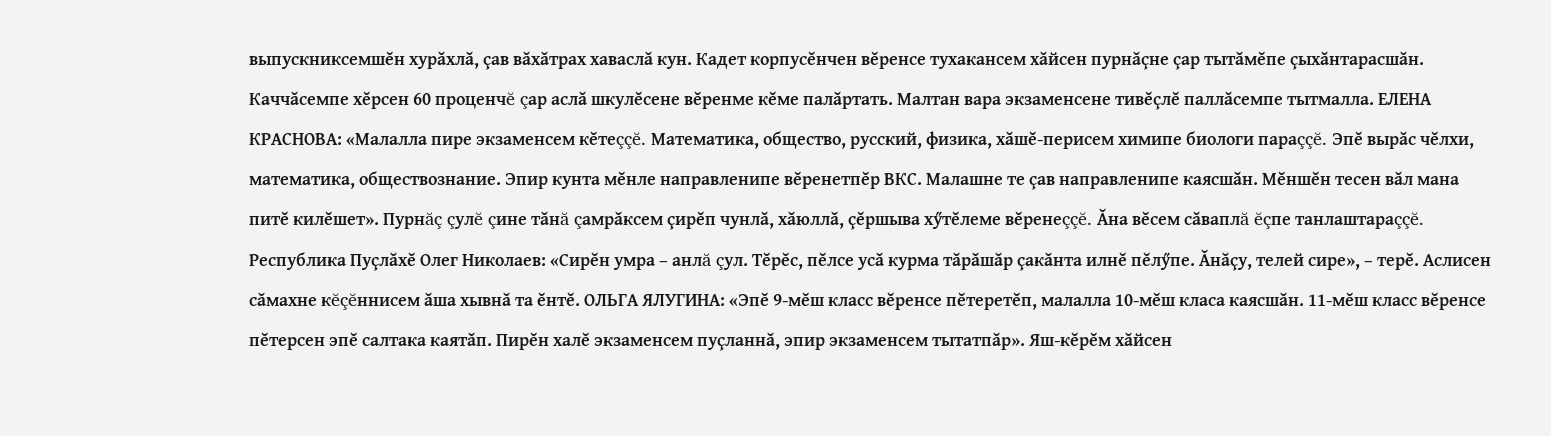выпускниксемшĕн хурăхлă, çав вăхăтрах хаваслă кун. Кадет корпусĕнчен вĕренсе тухакансем хăйсен пурнăçне çар тытăмĕпе çыхăнтарасшăн. Каччăсемпе хĕрсен 60 проценчĕ çар аслă шкулĕсене вĕренме кĕме палăртать. Малтан вара экзаменсене тивĕçлĕ паллăсемпе тытмалла. ЕЛЕНА КРАСНОВА: «Малалла пире экзаменсем кĕтеççĕ. Математика, общество, русский, физика, хăшĕ-перисем химипе биологи параççĕ. Эпĕ вырăс чĕлхи, математика, обществознание. Эпир кунта мĕнле направленипе вĕренетпĕр ВКС. Малашне те çав направленипе каясшăн. Мĕншĕн тесен вăл мана питĕ килĕшет». Пурнăç çулĕ çине тăнă çамрăксем çирĕп чунлă, хăюллă, çĕршыва хӳтĕлеме вĕренеççĕ. Ăна вĕсем сăваплă ĕçпе танлаштараççĕ. Республика Пуçлăхĕ Олег Николаев: «Сирĕн умра – анлă çул. Тĕрĕс, пĕлсе усă курма тăрăшăр çакăнта илнĕ пĕлӳпе. Ăнăçу, телей сире», – терĕ. Аслисен сăмахне кĕçĕннисем ăша хывнă та ĕнтĕ. ОЛЬГА ЯЛУГИНА: «Эпĕ 9-мĕш класс вĕренсе пĕтеретĕп, малалла 10-мĕш класа каясшăн. 11-мĕш класс вĕренсе пĕтерсен эпĕ салтака каятăп. Пирĕн халĕ экзаменсем пуçланнă, эпир экзаменсем тытатпăр». Яш-кĕрĕм хăйсен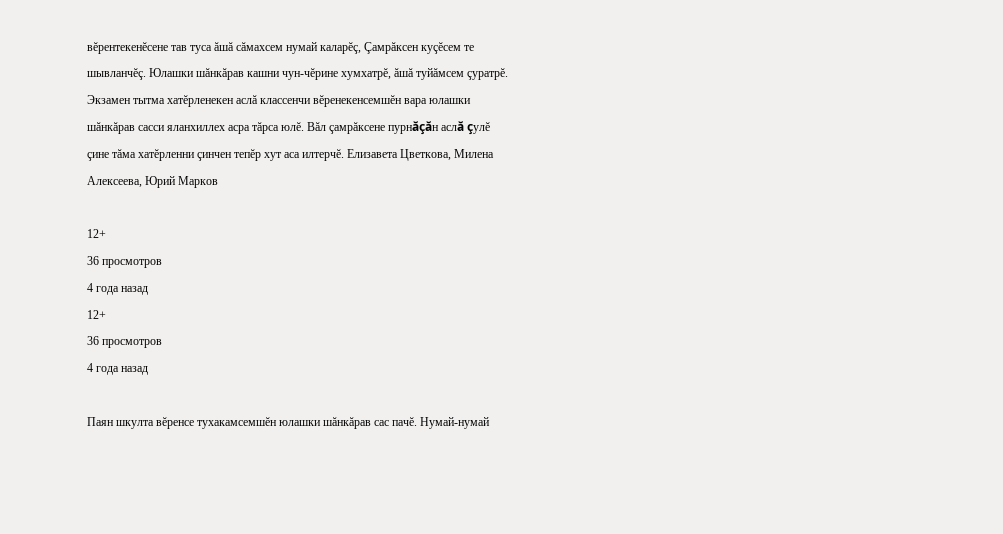вĕрентекенĕсене тав туса ăшă сăмахсем нумай каларĕç, Çамрăксен куçĕсем те шывланчĕç. Юлашки шăнкăрав кашни чун-чĕрине хумхатрĕ, ăшă туйăмсем çуратрĕ. Экзамен тытма хатĕрленекен аслă классенчи вĕренекенсемшĕн вара юлашки шăнкăрав сасси яланхиллех асра тăрса юлĕ. Вăл çамрăксене пурнăçăн аслă çулĕ çине тăма хатĕрленни çинчен тепĕр хут аса илтерчĕ. Елизавета Цветкова, Милена Алексеева, Юрий Марков

12+
36 просмотров
4 года назад
12+
36 просмотров
4 года назад

Паян шкулта вĕренсе тухакамсемшĕн юлашки шăнкăрав сас пачĕ. Нумай-нумай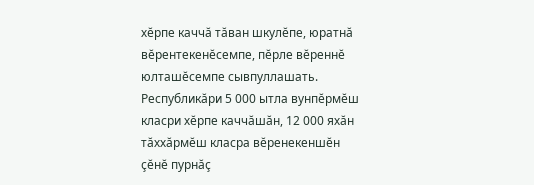хĕрпе каччă тăван шкулĕпе, юратнă вĕрентекенĕсемпе, пĕрле вĕреннĕ юлташĕсемпе сывпуллашать. Республикăри 5 000 ытла вунпĕрмĕш класри хĕрпе каччăшăн, 12 000 яхăн тăххăрмĕш класра вĕренекеншĕн çĕнĕ пурнăç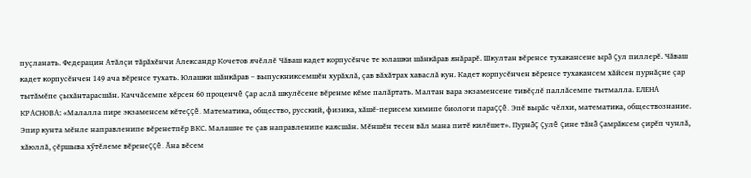пуçланать. Федерацин Атăлçи тăрăхĕнчи Александр Кочетов ячĕллĕ Чăваш кадет корпусĕнче те юлашки шăнкăрав янăрарĕ. Шкултан вĕренсе тухакансене ырă çул пиллерĕ. Чăваш кадет корпусĕнчен 149 ача вĕренсе тухать. Юлашки шăнкăрав – выпускниксемшĕн хурăхлă, çав вăхăтрах хаваслă кун. Кадет корпусĕнчен вĕренсе тухакансем хăйсен пурнăçне çар тытăмĕпе çыхăнтарасшăн. Каччăсемпе хĕрсен 60 проценчĕ çар аслă шкулĕсене вĕренме кĕме палăртать. Малтан вара экзаменсене тивĕçлĕ паллăсемпе тытмалла. ЕЛЕНА КРАСНОВА: «Малалла пире экзаменсем кĕтеççĕ. Математика, общество, русский, физика, хăшĕ-перисем химипе биологи параççĕ. Эпĕ вырăс чĕлхи, математика, обществознание. Эпир кунта мĕнле направленипе вĕренетпĕр ВКС. Малашне те çав направленипе каясшăн. Мĕншĕн тесен вăл мана питĕ килĕшет». Пурнăç çулĕ çине тăнă çамрăксем çирĕп чунлă, хăюллă, çĕршыва хӳтĕлеме вĕренеççĕ. Ăна вĕсем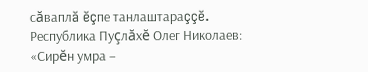сăваплă ĕçпе танлаштараççĕ. Республика Пуçлăхĕ Олег Николаев: «Сирĕн умра –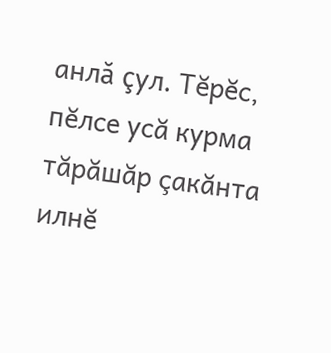анлă çул. Тĕрĕс, пĕлсе усă курма тăрăшăр çакăнта илнĕ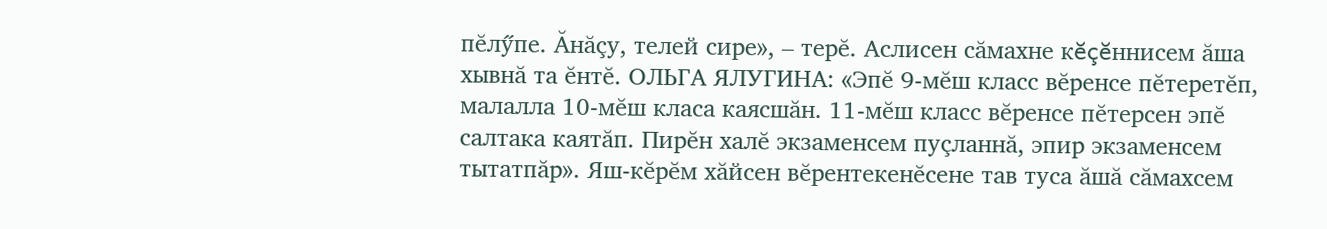пĕлӳпе. Ăнăçу, телей сире», – терĕ. Аслисен сăмахне кĕçĕннисем ăша хывнă та ĕнтĕ. ОЛЬГА ЯЛУГИНА: «Эпĕ 9-мĕш класс вĕренсе пĕтеретĕп, малалла 10-мĕш класа каясшăн. 11-мĕш класс вĕренсе пĕтерсен эпĕ салтака каятăп. Пирĕн халĕ экзаменсем пуçланнă, эпир экзаменсем тытатпăр». Яш-кĕрĕм хăйсен вĕрентекенĕсене тав туса ăшă сăмахсем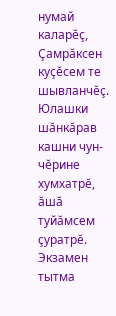нумай каларĕç, Çамрăксен куçĕсем те шывланчĕç. Юлашки шăнкăрав кашни чун-чĕрине хумхатрĕ, ăшă туйăмсем çуратрĕ. Экзамен тытма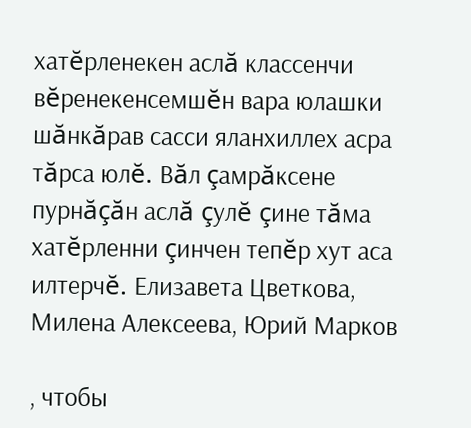хатĕрленекен аслă классенчи вĕренекенсемшĕн вара юлашки шăнкăрав сасси яланхиллех асра тăрса юлĕ. Вăл çамрăксене пурнăçăн аслă çулĕ çине тăма хатĕрленни çинчен тепĕр хут аса илтерчĕ. Елизавета Цветкова, Милена Алексеева, Юрий Марков

, чтобы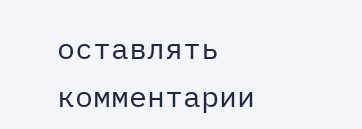оставлять комментарии